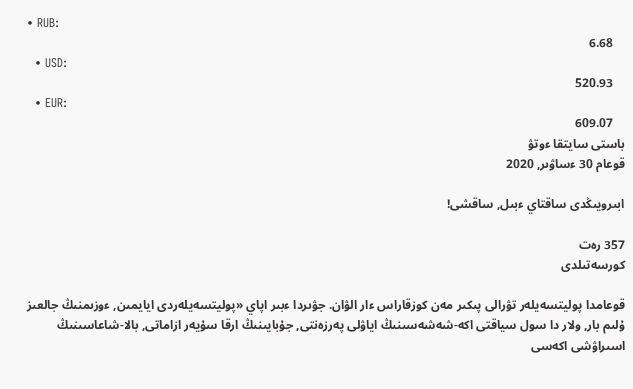• RUB:
    6.68
  • USD:
    520.93
  • EUR:
    609.07
باستى سايتقا ءوتۋ
قوعام 30 ءساۋىر, 2020

ابىرويىڭدى ساقتاي ءبىل, ساقشى!

357 رەت
كورسەتىلدى

قوعامدا پوليتسەيلەر تۋرالى پىكىر مەن كوزقاراس ءار الۋان. جۋىردا ءبىر اپاي «پوليتسەيلەردى ايايمىن, ءوزىمنىڭ جالعىز ۇلىم بار, ولار دا سول سياقتى اكە-شەشەسىنىڭ اياۋلى پەرزەنتى, جۇبايىنىڭ ارقا سۇيەر ازاماتى, بالا-شاعاسىنىڭ اسىراۋشى اكەسى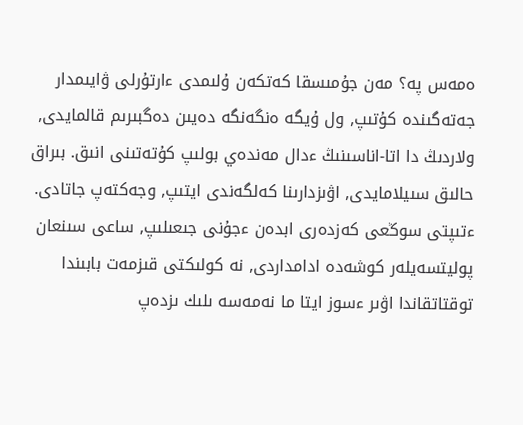ەمەس پە؟ مەن جۇمىسقا كەتكەن ۇلىمدى ءارتۇرلى ۋايىمدار جەتەگىندە كۇتىپ, ول ۇيگە ەنگەنگە دەيىن دەگبىرىم قالمايدى, ولاردىڭ دا اتا-اناسىنىڭ ءدال مەندەي بولىپ كۇتەتىنى انىق. بىراق حالىق سىيلامايدى, اۋىزدارىنا كەلگەندى ايتىپ, وجەكتەپ جاتادى. ءتىپتى سوڭعى كەزدەرى ابدەن ءجۇنى جىعىلىپ, ساعى سىنعان پوليتسەيلەر كوشەدە ادامداردى, نە كولىكتى قىزمەت بابىندا توقتاتقاندا اۋىر ءسوز ايتا ما نەمەسە ىلىك ىزدەپ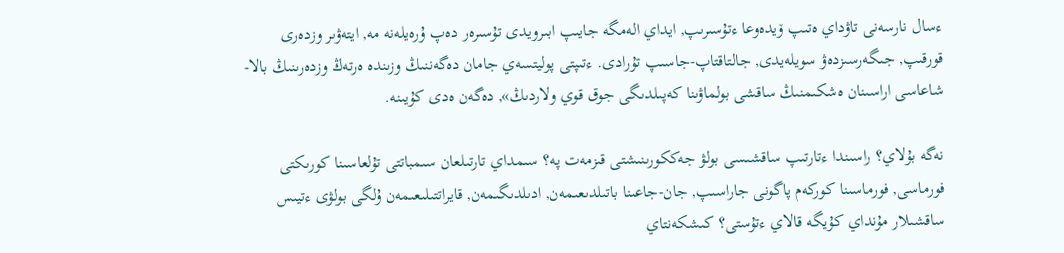ءسال نارسەنى تاۋداي ەتىپ ۆيدەوعا ءتۇسىرىپ, ايداي الەمگە جايىپ ابىرويدى تۇسىرەر دەپ ۇرەيلەنە مە, ايتەۋىر وزدەرى قورقىپ, جىگەرسىزدەۋ سويلەيدى, جالتاقتاپ-جاسىپ تۇرادى. ءتىپتى پوليتسەي جامان دەگەننىڭ وزىندە ەرتەڭ وزدەرىنىڭ بالا-شاعاسى اراسىنان ەشكىمنىڭ ساقشى بولماۋىنا كەپىلدىگى جوق قوي ولاردىڭ», دەگەن ەدى كۇيىنە.

نەگە بۇلاي؟ راسىندا ءتارتىپ ساقشىسى بولۋ جەككورىنىشتى قىزمەت پە؟ سىمداي تارتىلعان سىمباتتى تۇلعاسىنا كورىكتى فورماسى, فورماسىنا كوركەم پاگونى جاراسىپ, جان-جاعىنا باتىلدىعىمەن, ادىلدىگىمەن, قايراتتىلىعىمەن ۇلگى بولۋى ءتيىس ساقشىلار مۇنداي كۇيگە قالاي ءتۇستى؟ كىشكەنتاي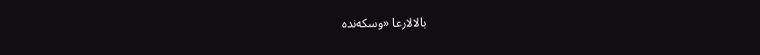بالالارعا «وسكەندە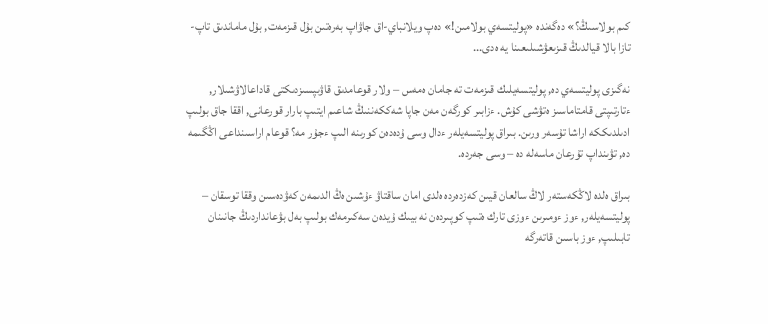كىم بولاسىڭ؟» دەگەندە «پوليتسەي بولامىن!» دەپ ويلانباي-اق جاۋاپ بەرەتىن بۇل قىزمەت, بۇل ماماندىق تاپ-تازا بالا قيالدىڭ قىزىعۋشىلىعىنا يە ەدى...

نەگىزى پوليتسەي دە, پوليتسەيلىك قىزمەت تە جامان ەمەس – ولار قوعامدىق قاۋىپسىزدىكتى قاداعالاۋشىلار, ءتارتىپتى قامتاماسىز ەتۋشى كۇش. ءزابىر كورگەن مەن جاپا شەككەننىڭ شاعىم ايتىپ بارار قورعانى, اققا جاق بولىپ ادىلدىككە اراشا تۇسەر ورىن. بىراق پوليتسەيلەر ءدال وسى ۇدەدەن كورىنە الىپ ءجۇر مە؟ قوعام اراسىنداعى اڭگىمە دە, تۋىنداپ تۇرعان ماسەلە دە – وسى جەردە.

بىراق ەلدە لاڭكەستەر لاڭ سالعان قيىن كەزدەردە ەلدى امان ساقتاۋ ءۇشىن ەڭ الدىمەن كەۋدەسىن وققا توسقان – پوليتسەيلەر, ءوز ءومىرىن ءوزى تارك ەتىپ كوپىردەن نە بيىك ۇيدەن سەكىرمەك بولىپ بەل بۋعانداردىڭ جانىنان تابىلىپ, ءوز باسىن قاتەرگە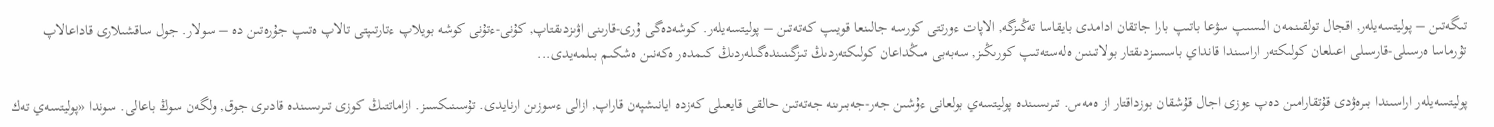تىگەتىن – پوليتسەيلەر, اقجال تولقىنمەن الىسىپ سۋعا باتىپ بارا جاتقان ادامدى بايقاسا تەڭىزگە, الاپات ءورتتى كورسە جالىنعا قويىپ كەتەتىن – پوليتسەيلەر. كوشەدەگى ۇرى-قارىنى اۋىزدىقتاپ, كۇنى-ءتۇنى كوشە بويلاپ ءتارتىپتى تالاپ ەتىپ جۇرەتىن دە – سولار. جول ساقشىلارى قاداعالاپ تۇرماسا ەرسىلى-قارسىلى اعىلعان كولىكتەر اراسىندا قانداي باسسىزدىقتار بولاتىنىن ەلەستەتىپ كورىڭىز, سەبەبى مىڭداعان كولىكتەردىڭ تىزگىنىندەگىلەردىڭ كىمدەر ەكەنىن ەشكىم بىلمەيدى...

پوليتسەيلەر اراسىندا بىرەۋدى قۇتقارامىن دەپ ءوزى اجال قۇشقان بوزداقتار از ەمەس. تىرىسىندە پوليتسەي بولعانى ءۇشىن جەر-جەبىرىنە جەتەتىن حالقى قايعىلى كەزدە ايانىشپەن قاراپ, ازالى ءسوزىن ارنايدى. تۇسىنىكسىز. ازاماتتىڭ كوزى تىرىسىندە قادىرى جوق, ولگەن سوڭ باعالى. سوندا «پوليتسەي تەك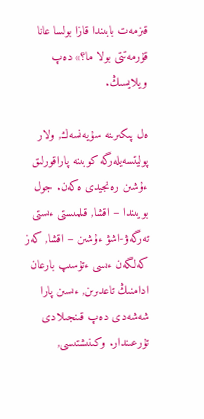قىزمەت بابىندا قازا بولسا عانا قۇرمەتتى بولا ما؟» دەپ ويلايسىڭ.

ەل پىكىرىنە سۇيەنسەك, ولار پوليتسەيلەرگە كوبىنە پاراقورلىق ءۇشىن رەنجيدى ەكەن. جول بويىندا – اقشا, قىلمىستى ءىستى تەرگەۋ-اشۋ ءۇشىن – اقشا, كەز كەلگەن ءىسى ءتۇسىپ بارعان ادامنىڭ تاعدىرىن, ءىسىن پارا شەشەدى دەپ قىنجىلادى تۇرعىندار. وكىنىشتىسى,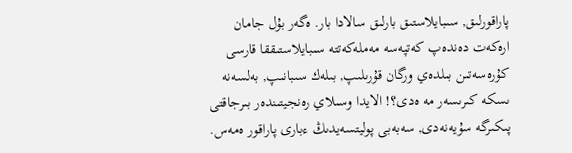پاراقورلىق, سىبايلاستىق بارلىق سالادا بار. ەگەر بۇل جامان ارەكەت دەندەپ كەتپەسە مەملەكەتتە سىبايلاستىققا قارسى كۇرەسەتىن بىلدەي ورگان قۇرىلىپ, بىلەك سىبانىپ, بەلسەنە ىسكە كىرىسەر مە ەدى؟! الايدا وسىلاي رەنجيتىندەر بىرجاقتى پىكىرگە سۇيەنەدى, سەبەبى پوليتسەيدىڭ ءبارى پاراقور ەمەس.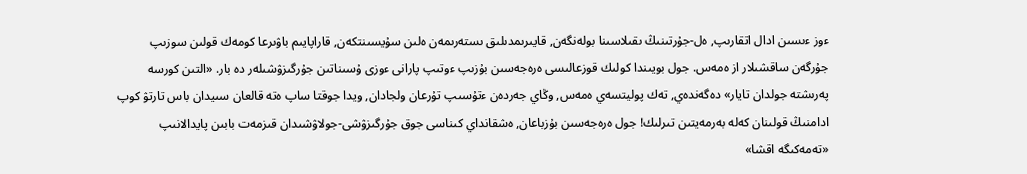ءوز ءىسىن ادال اتقارىپ, ەل-جۇرتىنىڭ ىقىلاسىنا بولەنگەن, قايىرىمدىلىق ىستەرىمەن ەلىن سۇيسىنتكەن, قاراپايىم باۋىرعا كومەك قولىن سوزىپ جۇرگەن ساقشىلار از ەمەس. جول بويىندا كولىك قوزعالىسى ەرەجەسىن بۇزىپ ءوتىپ پارانى ءوزى ۇسىناتىن جۇرگىزۋشىلەر دە بار. «التىن كورسە پەرىشتە جولدان تايار» دەگەندەي, تەك پوليتسەي ەمەس, وڭاي جەردەن ءتۇسىپ تۇرعان ولجادان, ويدا جوقتا ساپ ەتە قالعان سىيدان باس تارتۋ كوپ ادامنىڭ قولىنان كەلە بەرمەيتىن تىرلىك! جول ەرەجەسىن بۇزباعان, ەشقانداي كىناسى جوق جۇرگىزۋشى-جولاۋشىدان قىزمەت بابىن پايدالانىپ «تەمەكىگە اقشا»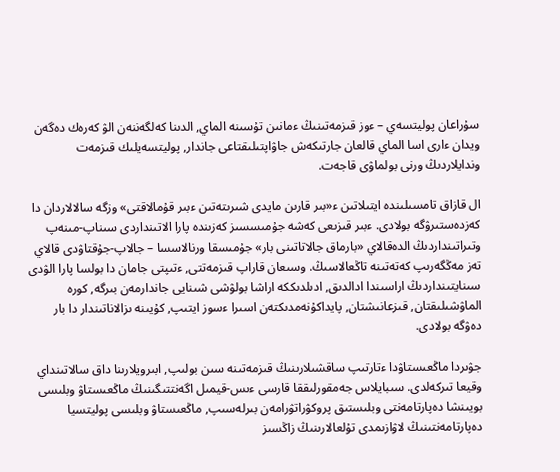سۇراعان پوليتسەي – ءوز قىزمەتىنىڭ ءمانىن تۇسىنە الماي, الدىنا كەلگەننەن الۋ كەرەك دەگەن ويدان ءارى اسا الماي قالعان جارتىكەش جاۋاپتىلىقتاعى جاندار, پوليتسەيلىك قىزمەت وندايلاردىڭ ورنى بولماۋى قاجەت.

ال قازاق تامسىلىندە ايتىلاتىن ء«بىر قارىن مايدى شىرىتەتىن ءبىر قۇمالاقتى» وزگە سالالاردان دا كەزدەستىرۋگە بولادى. ءبىر قىزىعى كەشە جۇمىسسىز كەزىندە پارا الاتىنداردى سىناپ-مىنەپ وتىراتىنداردىڭ الدەقالاي «بارماق جالاتاتىنى بار» جۇمىسقا ورنالاسسا – جالاپ-جۇقتاۋدى قالاي تەز مەڭگەرىپ كەتەتىنە تاڭعالاسىڭ. وسىعان قاراپ قىزمەتتى, ءتىپتى جامان دا بولسا پارا الۋدى سىنايتىنداردىڭ اراسىندا ادالدىق, ادىلدىككە اراشا بولۋشى شىنايى جاندارمەن بىرگە, كورە الماۋشىلىقتان, قىزعانىشتان, پايداكۇنەمدىكتەن اسىرا ءسوز ايتىپ, كۇيىنە ىزالاناتىندار دا بار دەۋگە بولادى.

جۋىردا ماڭعىستاۋدا ءتارتىپ ساقشىلارىنىڭ قىزمەتىنە سىن بولىپ, ابىرويلارىنا داق سالاتىنداي وقيعا تىركەلدى. سىبايلاس جەمقورلىققا قارسى ءىس-قيمىل اگەنتتىگىنىڭ ماڭعىستاۋ وبلىسى بويىنشا دەپارتامەنتى وبلىستىق پروكۋراتۋرامەن بىرلەسىپ, ماڭعىستاۋ وبلىسى پوليتسيا دەپارتامەنتىنىڭ لاۋازىمدى تۇلعالارىنىڭ زاڭسىز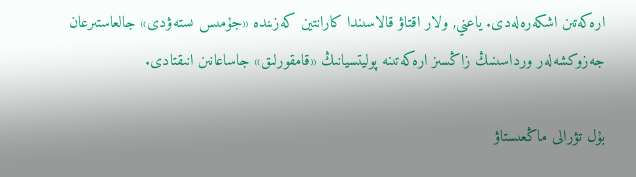ارەكەتىن اشكەرەلەدى. ياعني, ولار اقتاۋ قالاسىندا كارانتين كەزىندە «جۇمىس ىستەۋدى» جالعاستىرعان جەزوكشەلەر ورداسىنىڭ زاڭسىز ارەكەتىنە پوليتسيانىڭ «قامقورلىق» جاساعانىن انىقتادى.

بۇل تۋرالى ماڭعىستاۋ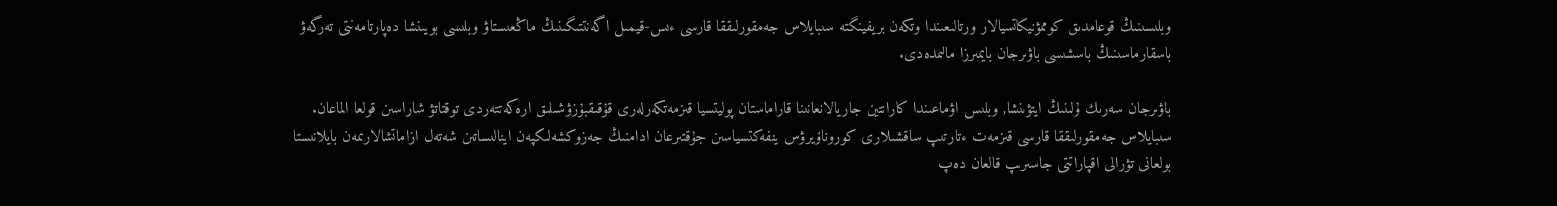وبلىسىنىڭ قوعامدىق كوممۋنيكاتسيالار ورتالىعىندا وتكەن بريفينگتە سىبايلاس جەمقورلىققا قارسى ءىس-قيمىل اگەنتتىگىنىڭ ماڭعىستاۋ وبلىسى بويىنشا دەپارتامەنتى تەرگەۋ باسقارماسىنىڭ باسشىسى باۋىرجان بايمىرزا مالىمدەدى.

باۋىرجان سەرىك ۇلىنىڭ ايتۋىنشا, وبلىس اۋماعىندا كارانتين جاريالانعانىنا قاراماستان پوليتسيا قىزمەتكەرلەرى قۇقىقبۇزۋشىلىق ارەكەتتەردى توقتاتۋ شاراسىن قولعا الماعان. سىبايلاس جەمقورلىققا قارسى قىزمەت ءتارتىپ ساقشىلارى كوروناۆيرۋس ينفەكتسياسىن جۇقتىرعان ادامنىڭ جەزوكشەلىكپەن اينالىساتىن شەتەل ازاماتشالارىمەن بايلانىستا بولعانى تۋرالى اقپاراتتى جاسىرىپ قالعان دەپ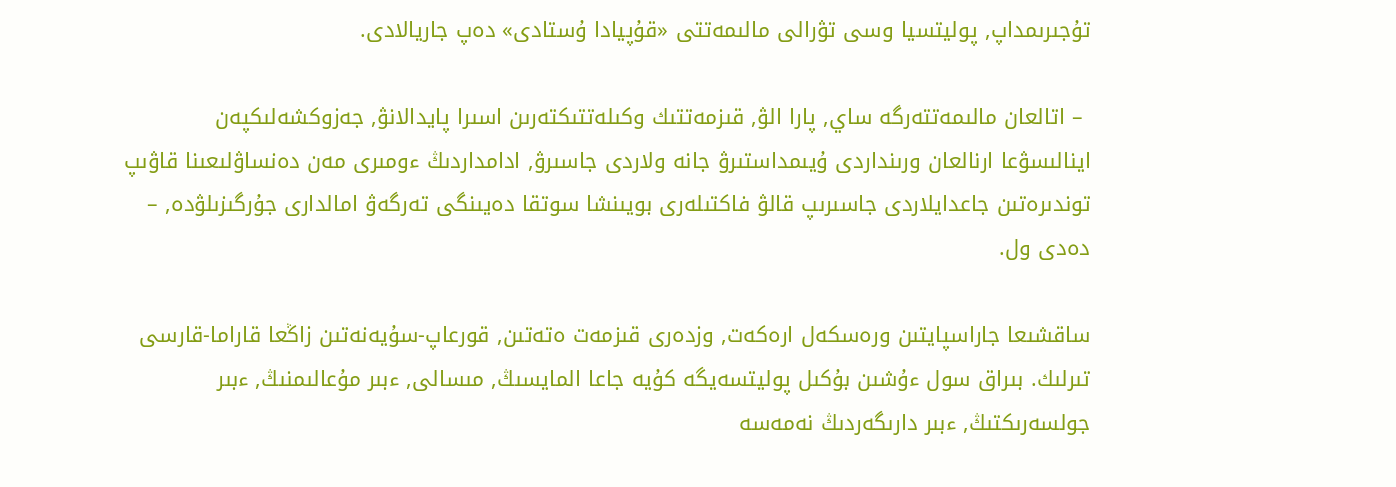تۇجىرىمداپ, پوليتسيا وسى تۋرالى مالىمەتتى «قۇپيادا ۇستادى» دەپ جاريالادى.

 – اتالعان مالىمەتتەرگە ساي, پارا الۋ, قىزمەتتىك وكىلەتتىكتەرىن اسىرا پايدالانۋ, جەزوكشەلىكپەن اينالىسۋعا ارنالعان ورىنداردى ۇيىمداستىرۋ جانە ولاردى جاسىرۋ, ادامداردىڭ ءومىرى مەن دەنساۋلىعىنا قاۋىپ توندىرەتىن جاعدايلاردى جاسىرىپ قالۋ فاكتىلەرى بويىنشا سوتقا دەيىنگى تەرگەۋ امالدارى جۇرگىزىلۋدە, – دەدى ول.

ساقشىعا جاراسپايتىن ورەسكەل ارەكەت, وزدەرى قىزمەت ەتەتىن, قورعاپ-سۇيەنەتىن زاڭعا قاراما-قارسى تىرلىك. بىراق سول ءۇشىن بۇكىل پوليتسەيگە كۇيە جاعا المايسىڭ, مىسالى, ءبىر مۇعالىمنىڭ, ءبىر جولسەرىكتىڭ, ءبىر دارىگەردىڭ نەمەسە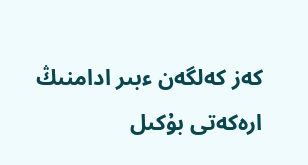كەز كەلگەن ءبىر ادامنىڭ ارەكەتى بۇكىل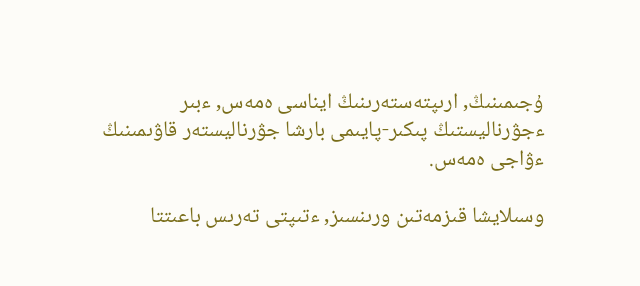ۇجىمىنىڭ, ارىپتەستەرىنىڭ ايناسى ەمەس, ءبىر ءجۋرناليستىڭ پىكىر-پايىمى بارشا جۋرناليستەر قاۋىمىنىڭ ءۋاجى ەمەس.

وسىلايشا قىزمەتىن ورىنسىز, ءتىپتى تەرىس باعىتتا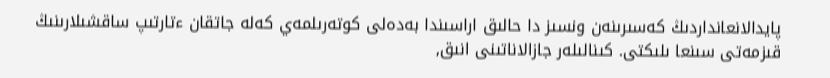پايدالانعانداردىڭ كەسىرىنەن ونسىز دا حالىق اراسىندا بەدەلى كوتەرىلمەي كەلە جاتقان ءتارتىپ ساقشىلارىنىڭ قىزمەتى سىنعا ىلىكتى. كىنالىلەر جازالاناتىنى انىق,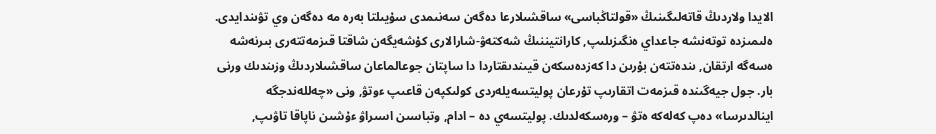الايدا ولاردىڭ قاتەلىگىنىڭ «قولتاڭباسى» ساقشىلارعا دەگەن سەنىمدى سۇيىلتا بەرە مە دەگەن وي تۋىندايدى. ەلىمىزدە توتەنشە جاعداي ەنگىزىلىپ, كارانتيننىڭ شەكتەۋ-شارالارى كۇشەيگەن شاقتا قىزمەتتەرى بىرنەشە ەسەگە ارتقان, ىندەتتەن بۇرىن دا كەزدەسكەن قيىندىقتاردا دا ساپتان جوعالماعان ساقشىلاردىڭ وزىندىك ورنى بار. جول جيەگىندە قىزمەت اتقارىپ تۇرعان پوليتسەيلەردى كولىكپەن قاعىپ ءوتۋ, ونى «چەللەندجگە اينالدىرسا» دەپ كەلەكە ەتۋ – ورەسكەلدىك. پوليتسەي دە – ادام, وتباسىن اسىراۋ ءۇشىن ناپاقا تاۋىپ,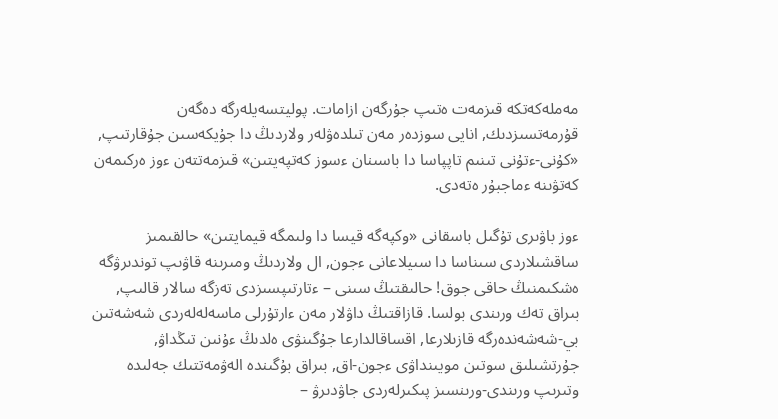مەملەكەتكە قىزمەت ەتىپ جۇرگەن ازامات. پوليتسەيلەرگە دەگەن قۇرمەتسىزدىك, انايى سوزدەر مەن تىلدەۋلەر ولاردىڭ دا جۇيكەسىن جۇقارتىپ, «كۇنى-ءتۇنى تىنىم تاپپاسا دا باسىنان ءسوز كەتپەيتىن» قىزمەتتەن ءوز ەركىمەن كەتۋىنە ءماجبۇر ەتەدى.

ءوز باۋىرى تۇگىل باسقانى «وكپەگە قيسا دا ولىمگە قيمايتىن» حالقىمىز ساقشىلاردى سىناسا دا سىيلاعانى ءجون, ال ولاردىڭ ومىرىنە قاۋىپ توندىرۋگە ەشكىمنىڭ حاقى جوق! حالىقتىڭ سىنى – ءتارتىپسىزدى تەزگە سالار قالىپ, بىراق تەك ورىندى بولسا. قازاقتىڭ داۋلار مەن ءارتۇرلى ماسەلەلەردى شەشەتىن بي-شەشەندەرگە قازىلارعا, اقساقالدارعا جۇگىنۋى ەلدىڭ ءۇنىن تىڭداۋ, جۇرتشىلىق سوتىن مويىنداۋى ءجون-اق, بىراق بۇگىندە الەۋمەتتىك جەلىدە وتىرىپ ورىندى-ورىنسىز پىكىرلەردى جاۋدىرۋ –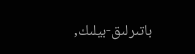باتىرلىق-بيلىك,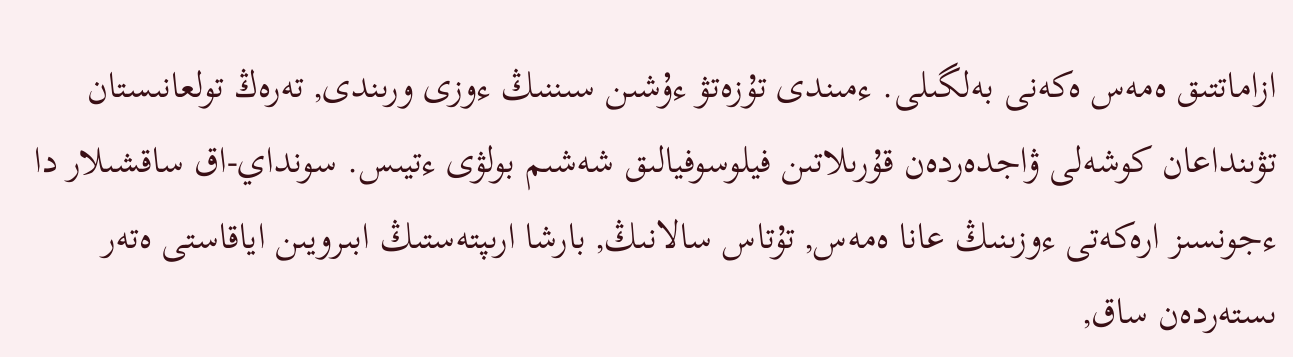ازاماتتىق ەمەس ەكەنى بەلگىلى. ءمىندى تۇزەتۋ ءۇشىن سىننىڭ ءوزى ورىندى, تەرەڭ تولعانىستان تۋىنداعان كوشەلى ۋاجدەردەن قۇرىلاتىن فيلوسوفيالىق شەشىم بولۋى ءتيىس. سونداي-اق ساقشىلار دا ءجونسىز ارەكەتى ءوزىنىڭ عانا ەمەس, تۇتاس سالانىڭ, بارشا ارىپتەستىڭ ابىرويىن اياقاستى ەتەر ىستەردەن ساق,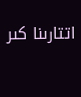اتتارىنا كىر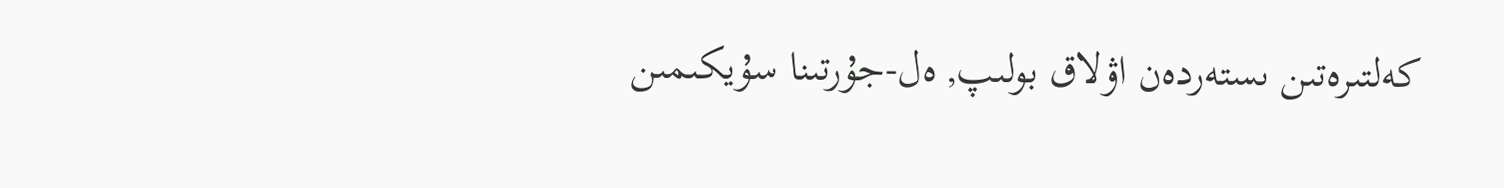كەلتىرەتىن ىستەردەن اۋلاق بولىپ, ەل-جۇرتىنا سۇيكىمىن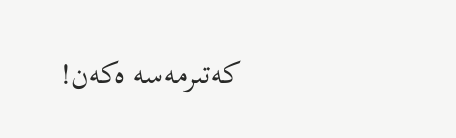كەتىرمەسە ەكەن!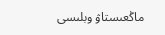ماڭعىستاۋ وبلىسى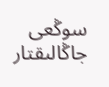سوڭعى جاڭالىقتار